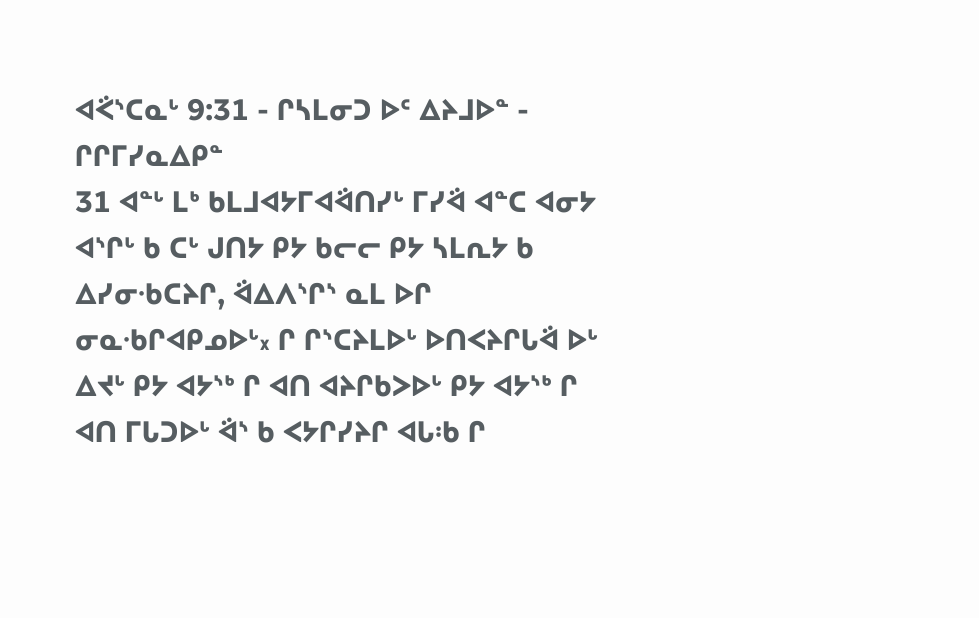ᐊᑈᔅᑕᓇᒡ 9:31 - ᒋᓴᒪᓂᑐ ᐅᑦ ᐃᔨᒧᐅᓐ - ᒋᒋᒥᓯᓇᐃᑭᓐ
31 ᐊᓐᒡ ᒪᒃ ᑲᒪᒧᐊᔭᒥᐊᐛᑎᓯᒡ ᒥᓯᐛ ᐊᓐᑕ ᐊᓂᔭ ᐊᔅᒋᒡ ᑲ ᑕᒡ ᒍᑎᔭ ᑭᔭ ᑲᓕᓕ ᑭᔭ ᓴᒪᕆᔭ ᑲ ᐃᓯᓂᐧᑲᑕᔨᒋ, ᐛᐃᐱᔅᒋᔅ ᓇᒪ ᐅᒋ ᓂᓇᐧᑲᒋᐊᑭᓄᐅᒡ᙮ ᒋ ᒋᔅᑕᔨᒪᐅᒡ ᐅᑎᐸᔨᒋᒐᐛ ᐅᒡ ᐃᔪᒡ ᑭᔭ ᐊᔭᔅᒃ ᒋ ᐊᑎ ᐊᔨᒋᑲᐳᐅᒡ ᑭᔭ ᐊᔭᔅᒃ ᒋ ᐊᑎ ᒥᒐᑐᐅᒡ ᐛᔅ ᑲ ᐸᔭᒋᓯᔨᒋ ᐊᒐᒂ ᒋ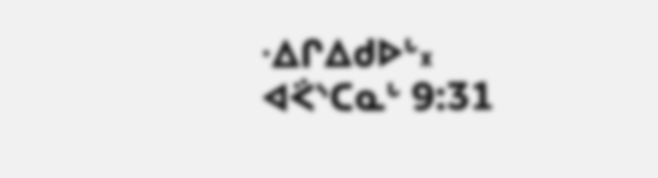ᐎᒋᐃᑯᐅᒡ᙮
ᐊᑈᔅᑕᓇᒡ 9:31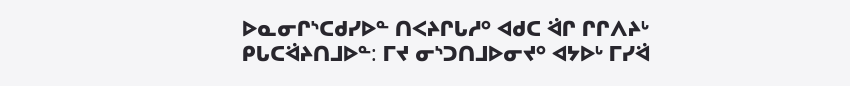ᐅᓇᓂᒋᔅᑕᑯᓯᐅᓐ ᑎᐸᔨᒋᒐᓱᐤ ᐊᑯᑕ ᐛᒋ ᒋᒋᐱᔨᒡ ᑭᒐᑕᐛᔨᑎᒧᐅᓐ: ᒥᔪ ᓂᔅᑐᑎᒧᐅᓂᔪᐤ ᐊᔭᐅᒡ ᒥᓯᐛ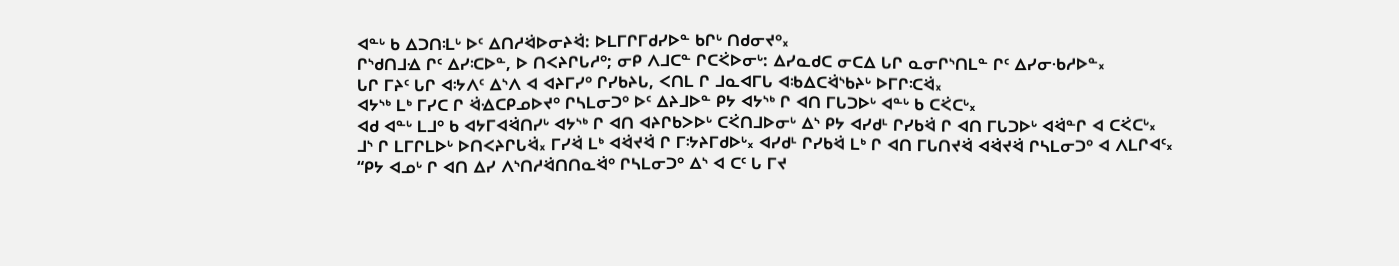ᐊᓐᒡ ᑲ ᐃᑐᑎᒺᒡ ᐅᑦ ᐃᑎᓱᐛᐅᓂᔨᐛ: ᐅᒪᒥᒋᒥᑯᓯᐅᓐ ᑲᒋᒡ ᑎᑯᓂᔪᐤ᙮
ᒋᔅᑯᑎᒧᐎ ᒋᑦ ᐃᓯᑥᐅᓐ, ᐅ ᑎᐸᔨᒋᒐᓱᐤ; ᓂᑭ ᐱᒧᑕᓐ ᒋᑕᑈᐅᓂᒡ: ᐃᓯᓇᑯᑕ ᓂᑕᐃ ᒐᒋ ᓇᓂᒋᔅᑎᒪᓐ ᒋᑦ ᐃᓯᓂᐧᑲᓱᐅᓐ᙮
ᒐᒋ ᒥᔨᑦ ᒐᒋ ᐊᔽᐱᑦ ᐃᔅᐱ ᐊ ᐊᔨᒥᓯᐤ ᒋᓯᑲᔨᒐ, ᐸᑎᒪ ᒋ ᒧᓇᐊᒥᒐ ᐊᒂᐃᑕᐛᔅᑲᔨᒡ ᐅᒥᒋᑥᐛ᙮
ᐊᔭᔅᒃ ᒪᒃ ᒥᓯᑕ ᒋ ᐛᐎᑕᑭᓄᐅᔪᐤ ᒋᓴᒪᓂᑐᐤ ᐅᑦ ᐃᔨᒧᐅᓐ ᑭᔭ ᐊᔭᔅᒃ ᒋ ᐊᑎ ᒥᒐᑐᐅᒡ ᐊᓐᒡ ᑲ ᑕᑈᑕᒡ᙮
ᐊᑯ ᐊᓐᒡ ᒪᒧᐤ ᑲ ᐊᔭᒥᐊᐛᑎᓯᒡ ᐊᔭᔅᒃ ᒋ ᐊᑎ ᐊᔨᒋᑲᐳᐅᒡ ᑕᑈᑎᒧᐅᓂᒡ ᐃᔅ ᑭᔭ ᐊᓯᑯᒻ ᒋᓯᑲᐛ ᒋ ᐊᑎ ᒥᒐᑐᐅᒡ ᐊᐛᓐᒋ ᐊ ᑕᑈᑕᒡ᙮
ᒧᔅ ᒋ ᒪᒥᒋᒪᐅᒡ ᐅᑎᐸᔨᒋᒐᐛ᙮ ᒥᓯᐛ ᒪᒃ ᐊᐛᔪᐛ ᒋ ᒥᔽᔨᒥᑯᐅᒡ᙮ ᐊᓯᑯᒻ ᒋᓯᑲᐛ ᒪᒃ ᒋ ᐊᑎ ᒥᒐᑎᔪᐛ ᐊᐛᔪᐛ ᒋᓴᒪᓂᑐᐤ ᐊ ᐱᒪᒋᐊᑦ᙮
“ᑭᔭ ᐊᓄᒡ ᒋ ᐊᑎ ᐃᓯ ᐱᔅᑎᓱᐛᑎᑎᓇᐛᐤ ᒋᓴᒪᓂᑐᐤ ᐃᔅ ᐊ ᑕᑦ ᒐ ᒥᔪ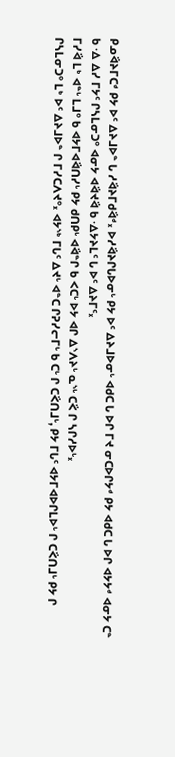ᑭᓄᐛᔨᒥᑕᒄ ᑭᔭ ᐅᑦ ᐃᔨᒧᐅᓐ ᒐ ᓱᐛᔨᒥᑯᐛᒄ᙮ ᐅᓱᐛᔨᒋᒐᐅᓂᒡ ᑭᔭ ᐅᑦ ᐃᔨᒧᐅᓂᒡ ᐊᑯᑕ ᒐ ᐅᒋ ᒥᔪ ᓂᑕᐅᒋᔭᒄ ᑭᔭ ᐊᑯᑕ ᒐ ᐅᒋ ᐊᔭᔭᒄ ᐊᓂᔭ ᑕᓐ ᑲ ᐎ ᐃᓯ ᒥᔭᑦ ᒋᓴᒪᓂᑐᐤ ᐊᓂᔭ ᐊᐛᔪᐛ ᑲ ᐎᔭᔨᒪᑦ ᒐ ᐅᑦ ᐃᔨᒥᑦ᙮
ᒥᓯᐛ ᒪᒃ ᐊᓐᒡ ᒪᒧᐤ ᑲ ᐊᔭᒥᐊᐛᑎᓯᒡ ᑭᔭ ᑯᑎᑭᒡ ᐊᐛᓐᒋ ᑲ ᐸᑕᒡ ᐅᔭ ᐊᒋ ᐃᔅᐱᔨᒡ ᓇᔅᒡ ᑕᑈ ᒋ ᓴᒋᓱᐅᒡ᙮
ᒋᓴᒪᓂᑐᐤ ᒪᒃ ᐅᑦ ᐃᔨᒧᐅᓐ ᒋ ᒥᓯᑕᐱᔪᐤ᙮ ᐊᔭᔅᒃ ᒥᒐᑦ ᐃᔪᒡ ᐊᓐᑕ ᒋᕈᓯᓕᒥᒡ ᑲ ᑕᒡ ᒋ ᑕᑈᑎᒧᒡ, ᑭᔭ ᒥᒐᑦ ᐊᔭᒥᐊᐅᒋᒪᐅᒡ ᒋ ᑕᑈᑎᒧᒡ ᑭᔭ ᒋ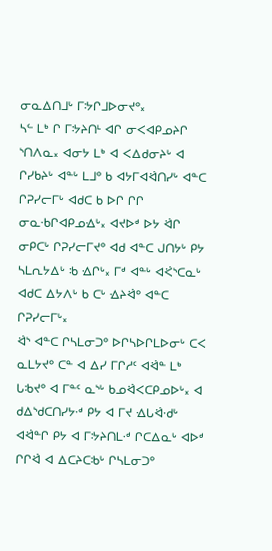ᓂᓇᐃᑎᒧᒡ ᒥᔽᒋᒧᐅᓂᔪᐤ᙮
ᓴᓪ ᒪᒃ ᒋ ᒥᔽᔨᑎᒻ ᐊᒋ ᓂᐸᐊᑭᓄᔨᒋ ᔅᑎᐱᓇ᙮ ᐊᓂᔭ ᒪᒃ ᐊ ᐸᐃᑯᓂᔨᒡ ᐊ ᒋᓯᑲᔨᒡ ᐊᓐᒡ ᒪᒧᐤ ᑲ ᐊᔭᒥᐊᐛᑎᓯᒡ ᐊᓐᑕ ᒋᕈᓯᓕᒥᒡ ᐊᑯᑕ ᑲ ᐅᒋ ᒋᒋ ᓂᓇᐧᑲᒋᐊᑭᓄᐎᒡ᙮ ᐊᔪᐅᒄ ᐅᔭ ᐛᒋ ᓂᑭᑕᒡ ᒋᕈᓯᓕᒥᔪᐤ ᐊᑯ ᐊᓐᑕ ᒍᑎᔭᒡ ᑭᔭ ᓴᒪᕆᔭᐃᒡ ᒂ ᐎᒋᒡ᙮ ᒥᒄ ᐊᓐᒡ ᐊᑈᔅᑕᓇᒡ ᐊᑯᑕ ᐃᔭᐱᒡ ᑲ ᑕᒡ ᐎᔨᐛᐤ ᐊᓐᑕ ᒋᕈᓯᓕᒥᒡ᙮
ᐛᔅ ᐊᓐᑕ ᒋᓴᒪᓂᑐᐤ ᐅᒋᓴᐅᒋᒪᐅᓂᒡ ᑕᐸ ᓇᒪᔭᔪᐤ ᑕᓐ ᐊ ᐃᓯ ᒥᒋᓱᑦ ᐊᐛᓐ ᒪᒃ ᒐᒂᔪᐤ ᐊ ᒥᓐᑦ ᓇᔅᒡ ᑲᓄᐛᐸᑕᑭᓄᐅᒡ᙮ ᐊ ᑯᐃᔅᑯᑕᑎᓯᔭᐧᒄ ᑭᔭ ᐊ ᒥᔪ ᐎᒐᐛᐧᑯᒡ ᐊᐛᓐᒋ ᑭᔭ ᐊ ᒥᔽᔨᑎᒪᐧᒄ ᒋᑕᐃᓇᒡ ᐊᐅᒄ ᒋᒋᐛ ᐊ ᐃᑕᔨᑕᒂᒡ ᒋᓴᒪᓂᑐᐤ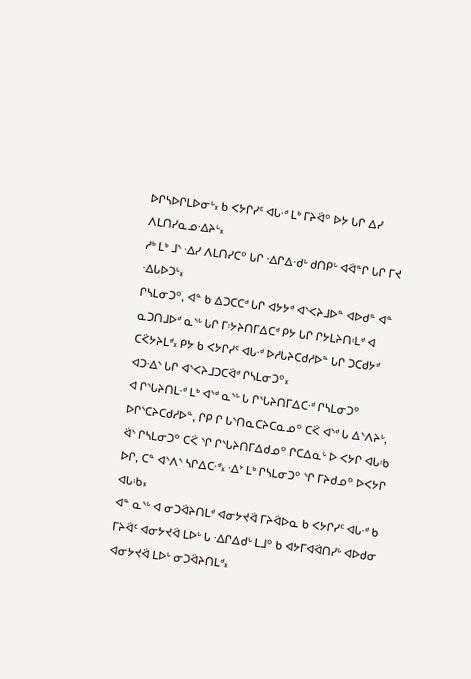ᐅᒋᓴᐅᒋᒪᐅᓂᒡ᙮ ᑲ ᐸᔭᒋᓯᑦ ᐊᒐᐧᒄ ᒪᒃ ᒥᔨᐛᐤ ᐅᔭ ᒐᒋ ᐃᓯ ᐱᒪᑎᓯᓇᓄᐎᔨᒡ᙮
ᓱᒃ ᒪᒃ ᒧᔅ ᐎᓯ ᐱᒪᑎᓯᑕᐤ ᒐᒋ ᐎᒋᐃᐧᑯᒡ ᑯᑎᑭᒡ ᐊᐛᓐᒋ ᒐᒋ ᒥᔪ ᐎᒐᐅᑐᒡ᙮
ᒋᓴᒪᓂᑐᐤ, ᐊᓐ ᑲ ᐃᑐᑕᑕᒄ ᒐᒋ ᐊᔭᔭᒄ ᐊᔅᐸᔨᒧᐅᓐ ᐊᐅᑯᓐ ᐊᓐ ᓇᑐᑎᒧᐅᒄ ᓇᔅᒡ ᒐᒋ ᒥᔽᔨᑎᒥᐃᑕᒄ ᑭᔭ ᒐᒋ ᒋᔭᒪᔨᑎᒺᒄ ᐊ ᑕᑈᔭᔨᒪᒄ᙮ ᑭᔭ ᑲ ᐸᔭᒋᓯᑦ ᐊᒐᐧᒄ ᐅᓱᒐᔨᑕᑯᓱᐅᓐ ᒐᒋ ᑐᑕᑯᔭᒄ ᐊᑐᐎᔅ ᒐᒋ ᐊᔅᐸᔨᒧᑐᑕᐛᒄ ᒋᓴᒪᓂᑐᐤ᙮
ᐊ ᒋᔅᒐᔨᑎᒪᐧᒄ ᒪᒃ ᐊᔅᒄ ᓇᔅᒡ ᒐ ᒋᔅᒐᔨᑎᒥᐃᑕᐧᒄ ᒋᓴᒪᓂᑐᐤ ᐅᒋᔅᑕᔨᑕᑯᓱᐅᓐ, ᒋᑭ ᒋ ᒐᔅᑎᓇᑕᔨᑕᓇᓄᐤ ᑕᑈ ᐊᔅᒄ ᒐ ᐃᔅᐱᔨᒡ, ᐛᔅ ᒋᓴᒪᓂᑐᐤ ᑕᑈ ᔅᒋ ᒋᔅᒐᔨᑎᒥᐃᑯᓄᐤ ᒋᑕᐃᓇᒡ ᐅ ᐸᔭᒋ ᐊᒐᒂ ᐅᒋ, ᑕᓐ ᐊᔅᐱᔅ ᓴᒋᐃᑕᐧᒄ᙮ ᐎᔾ ᒪᒃ ᒋᓴᒪᓂᑐᐤ ᔅᒋ ᒥᔨᑯᓄᐤ ᐅᐸᔭᒋ ᐊᒐᒂ᙮
ᐊᓐ ᓇᔅᒡ ᐊ ᓂᑐᐛᔨᑎᒪᒄ ᐊᓂᔭᔪᐛ ᒥᔨᐛᐅᓇ ᑲ ᐸᔭᒋᓯᑦ ᐊᒐᐧᒄ ᑲ ᒥᔨᐛᑦ ᐊᓂᔭᔪᐛ ᒪᐅᒡ ᒐ ᐎᒋᐃᑯᒡ ᒪᒧᐤ ᑲ ᐊᔭᒥᐊᐛᑎᓯᒡ ᐊᐅᑯᓂ ᐊᓂᔭᔪᐛ ᒪᐅᒡ ᓂᑐᐛᔨᑎᒪᒄ᙮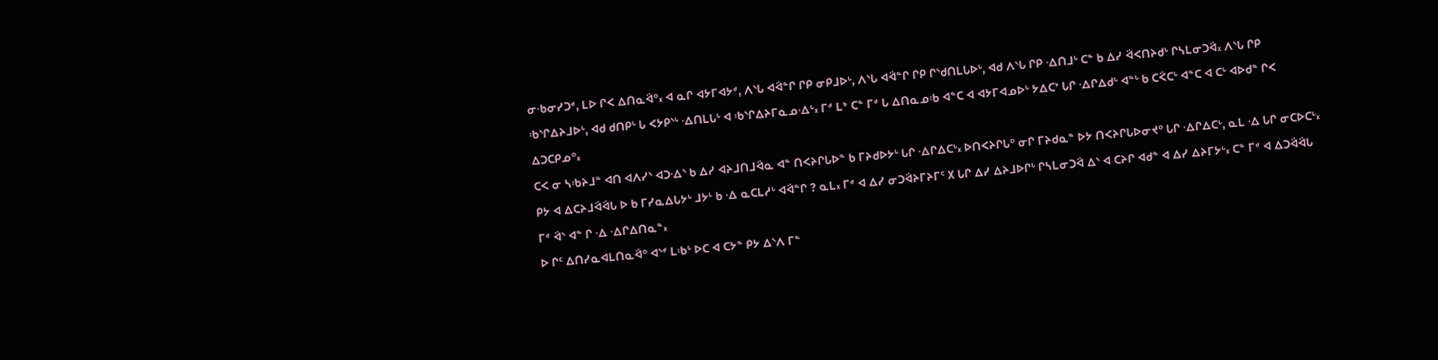ᓂᐧᑲᓂᓯᑐᒄ, ᒪᐅ ᒋᐸ ᐃᑎᓇᐛᐤ᙮ ᐊ ᓇᒋ ᐊᔭᒥᐊᔭᒄ, ᐱᔅᒐ ᐊᐛᓐᒋ ᒋᑭ ᓂᑭᒧᐅᒡ, ᐱᔅᒐ ᐊᐛᓐᒋ ᒋᑭ ᒋᔅᑯᑎᒪᒐᐅᒡ, ᐊᑯ ᐱᔅᒐ ᒋᑭ ᐎᑎᒧᒡ ᑕᓐ ᑲ ᐃᓯ ᐛᐸᑎᔨᑯᒡ ᒋᓴᒪᓂᑐᐛ᙮ ᐱᔅᒐ ᒋᑭ ᒂᔅᒋᐃᔨᒧᐅᒡ, ᐊᑯ ᑯᑎᑭᒡ ᒐ ᐸᔭᑭᔅᒡ ᐎᑎᒪᒐᒡ ᐊ ᒂᔅᒋᐃᔨᒥᓇᓄᐎᒡ᙮ ᒥᒄ ᒪᒃ ᑕᓐ ᒥᒄ ᒐ ᐃᑎᓇᓄᒂ ᐊᓐᑕ ᐊ ᐊᔭᒥᐊᓄᐅᒡ ᔭᐃᑕᔾ ᒐᒋ ᐎᒋᐃᑯᒡ ᐊᓐᒡ ᑲ ᑕᑈᑕᒡ ᐊᓐᑕ ᐊ ᑕᒡ ᐊᐅᑯᓐ ᒋᐸ ᐃᑐᑕᑭᓄᐤ᙮
ᑕᐸ ᓂ ᓴᒂᔨᒧᓐ ᐊᑎ ᐊᐱᓯᔅ ᐊᑐᐎᔅ ᑲ ᐃᓯ ᐊᔨᒧᑎᒧᐛᓇ ᐊᓐ ᑎᐸᔨᒋᒐᐅᓐ ᑲ ᒥᔨᑯᐅᔭᒡ ᒐᒋ ᐎᒋᐃᑕᒡ᙮ ᐅᑎᐸᔨᒋᒐᐤ ᓂᒋ ᒥᔨᑯᓇᓐ ᐅᔭ ᑎᐸᔨᒋᒐᐅᓂᔪᐤ ᒐᒋ ᐎᒋᐃᑕᒡ, ᓇᒪ ᐎ ᒐᒋ ᓂᑕᐅᑕᒡ᙮
ᑭᔭ ᐊ ᐃᑕᔨᒧᐛᐛᒐ ᐅ ᑲ ᒥᓯᓇᐃᒐᔭᒡ ᒧᔭᒻ ᑲ ᐎ ᓇᑕᒪᓱᒡ ᐊᐛᓐᒋ ? ᓇᒪ᙮ ᒥᒄ ᐊ ᐃᓯ ᓂᑐᐛᔨᒥᔨᒥᑦ ᙭ ᒐᒋ ᐃᓯ ᐃᔨᒧᐅᒋᒡ ᒋᓴᒪᓂᑐᐛ ᐃᔅ ᐊ ᑕᔨᒋ ᐊᑯᓐ ᐊ ᐃᓯ ᐃᔨᒥᔭᒡ᙮ ᑕᓐ ᒥᒄ ᐊ ᐃᑐᐛᐛᒐ ᒥᒄ ᐛᔅ ᐊᓐ ᒋ ᐎ ᐎᒋᐃᑎᓇᓐ᙮
ᐅ ᒋᑦ ᐃᑎᓯᓇᐊᒪᑎᓇᐛᐤ ᐊᔅᒄ ᒪᒂᒡ ᐅᑕ ᐊ ᑕᔭᓐ ᑭᔭ ᐃᔅᐱ ᒥᓐ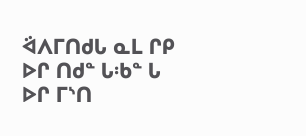ᐛᐱᒥᑎᑯᒐ ᓇᒪ ᒋᑭ ᐅᒋ ᑎᑯᓐ ᒐᒂᓐ ᒐ ᐅᒋ ᒥᔅᑎ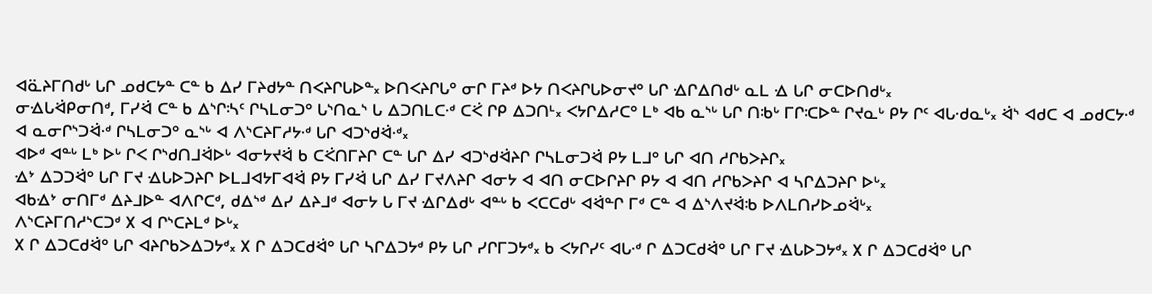ᐊᓏᔨᒥᑎᑯᒡ ᒐᒋ ᓄᑯᑕᔭᓐ ᑕᓐ ᑲ ᐃᓯ ᒥᔨᑯᔭᓐ ᑎᐸᔨᒋᒐᐅᓐ᙮ ᐅᑎᐸᔨᒋᒐᐤ ᓂᒋ ᒥᔨᒄ ᐅᔭ ᑎᐸᔨᒋᒐᐅᓂᔪᐤ ᒐᒋ ᐎᒋᐃᑎᑯᒡ ᓇᒪ ᐎ ᒐᒋ ᓂᑕᐅᑎᑯᒡ᙮
ᓂᐎᒐᐛᑭᓂᑎᒄ, ᒥᓯᐛ ᑕᓐ ᑲ ᐃᔅᒋᔄᑦ ᒋᓴᒪᓂᑐᐤ ᒐᔅᑎᓇᔅ ᒐ ᐃᑐᑎᒪᑕᐧᒄ ᑕᑈ ᒋᑭ ᐃᑐᑎᒻ᙮ ᐸᔭᒋᐃᓱᑕᐤ ᒪᒃ ᐊᑲ ᓇᔅᒡ ᒐᒋ ᑎᒂᒡ ᒥᒋᑥᐅᓐ ᒋᔪᓇᒡ ᑭᔭ ᒋᑦ ᐊᒐᐧᑯᓇᒡ᙮ ᐛᔅ ᐊᑯᑕ ᐊ ᓄᑯᑕᔭᐧᒄ ᐊ ᓇᓂᒋᔅᑐᐛᐧᒄ ᒋᓴᒪᓂᑐᐤ ᓇᔅᒡ ᐊ ᐱᔅᑕᔨᒥᓱᔭᐧᒄ ᒐᒋ ᐊᑐᔅᑯᐛᐧᒄ᙮
ᐊᐅᒄ ᐊᓐᒡ ᒪᒃ ᐅᒡ ᒋᐸ ᒋᔅᑯᑎᒧᐛᐅᒡ ᐊᓂᔭᔪᐛ ᑲ ᑕᑈᑎᒥᔨᒋ ᑕᓐ ᒐᒋ ᐃᓯ ᐊᑐᔅᑯᐛᔨᒋ ᒋᓴᒪᓂᑐᐛ ᑭᔭ ᒪᒧᐤ ᒐᒋ ᐊᑎ ᓱᒋᑲᐳᔨᒋ᙮
ᐎᔾ ᐃᑐᑐᐛᐤ ᒐᒋ ᒥᔪ ᐎᒐᐅᑐᔨᒋ ᐅᒪᒧᐊᔭᒥᐊᐛ ᑭᔭ ᒥᓯᐛ ᒐᒋ ᐃᓯ ᒥᔪᐱᔨᒋ ᐊᓂᔭ ᐊ ᐊᑎ ᓂᑕᐅᒋᔨᒋ ᑭᔭ ᐊ ᐊᑎ ᓱᒋᑲᐳᔨᒋ ᐊ ᓴᒋᐃᑐᔨᒋ ᐅᒡ᙮
ᐊᑲᐎᔾ ᓂᑎᒥᒄ ᐃᔨᒧᐅᓐ ᐊᐱᒋᑕᒄ, ᑯᐃᔅᒄ ᐃᓯ ᐃᔨᒧᒄ ᐊᓂᔭ ᒐ ᒥᔪ ᐎᒋᐃᑯᒡ ᐊᓐᒡ ᑲ ᐸᑕᑕᑯᒡ ᐊᐛᓐᒋ ᒥᒄ ᑕᓐ ᐊ ᐃᔅᐱᔪᐛᒂ ᐅᐱᒪᑎᓯᐅᓄᐛᒡ᙮
ᐱᔅᑕᔨᒥᑎᓱᔅᑕᑐᒄ ᙭ ᐊ ᒋᔅᑕᔨᒪᒄ ᐅᒡ᙮
᙭ ᒋ ᐃᑐᑕᑯᐛᐤ ᒐᒋ ᐊᔨᒋᑲᐳᐃᑐᔭᒄ᙮ ᙭ ᒋ ᐃᑐᑕᑯᐛᐤ ᒐᒋ ᓴᒋᐃᑐᔭᒄ ᑭᔭ ᒐᒋ ᓯᒋᒥᑐᔭᒄ᙮ ᑲ ᐸᔭᒋᓯᑦ ᐊᒐᐧᒄ ᒋ ᐃᑐᑕᑯᐛᐤ ᒐᒋ ᒥᔪ ᐎᒐᐅᑐᔭᒄ᙮ ᙭ ᒋ ᐃᑐᑕᑯᐛᐤ ᒐᒋ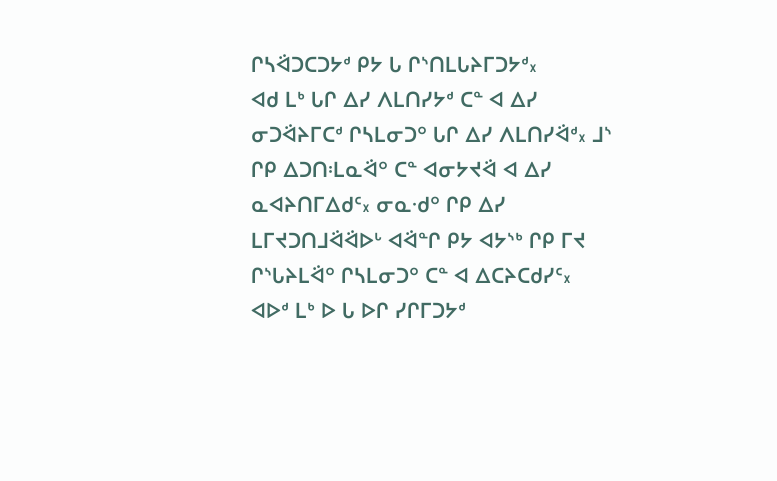ᒋᓴᐛᑐᑕᑐᔭᒄ ᑭᔭ ᒐ ᒋᔅᑎᒪᒐᔨᒥᑐᔭᒄ᙮
ᐊᑯ ᒪᒃ ᒐᒋ ᐃᓯ ᐱᒪᑎᓯᔭᒄ ᑕᓐ ᐊ ᐃᓯ ᓂᑐᐛᔨᒥᑕᒄ ᒋᓴᒪᓂᑐᐤ ᒐᒋ ᐃᓯ ᐱᒪᑎᓯᐛᒄ᙮ ᒧᔅ ᒋᑭ ᐃᑐᑎᒺᓇᐛᐤ ᑕᓐ ᐊᓂᔭᔪᐛ ᐊ ᐃᓯ ᓇᐊᔨᑎᒥᐃᑯᑦ᙮ ᓂᓇᐧᑯᐤ ᒋᑭ ᐃᓯ ᒪᒥᔪᑐᑎᒧᐛᐛᐅᒡ ᐊᐛᓐᒋ ᑭᔭ ᐊᔭᔅᒃ ᒋᑭ ᒥᔪ ᒋᔅᒐᔨᒪᐛᐤ ᒋᓴᒪᓂᑐᐤ ᑕᓐ ᐊ ᐃᑕᔨᑕᑯᓯᑦ᙮
ᐊᐅᒄ ᒪᒃ ᐅ ᒐ ᐅᒋ ᓯᒋᒥᑐᔭᒄ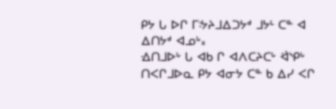ᑭᔭ ᒐ ᐅᒋ ᒥᔽᔨᒧᐃᑐᔭᒄ ᒧᔭᒻ ᑕᓐ ᐊ ᐃᑎᔭᒄ ᐊᓄᒡ᙮
ᐎᑎᒧᐅᒡ ᒐ ᐊᑲ ᒋ ᐊᐱᑕᔨᑕᒡ ᐛᔅᑭᒡ ᑎᐸᒋᒧᐅᓇ ᑭᔭ ᐊᓂᔭ ᑕᓐ ᑲ ᐃᓯ ᐸᒋ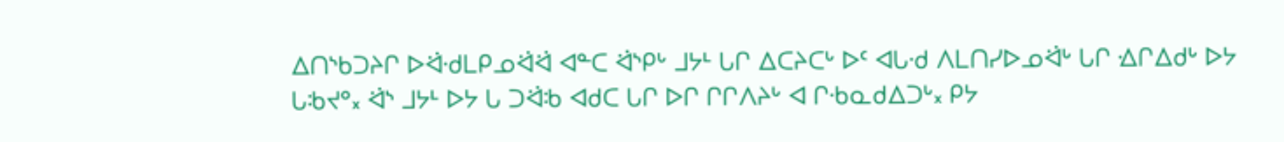ᐃᑎᔅᑲᑐᔨᒋ ᐅᐛᐧᑯᒪᑭᓄᐛᐛ ᐊᓐᑕ ᐛᔅᑭᒡ ᒧᔭᒻ ᒐᒋ ᐃᑕᔨᑕᒡ ᐅᑦ ᐊᒐᐧᑯ ᐱᒪᑎᓯᐅᓄᐛᒡ ᒐᒋ ᐎᒋᐃᑯᒡ ᐅᔭ ᒐᒂᔪᐤ᙮ ᐛᔅ ᒧᔭᒻ ᐅᔭ ᒐ ᑐᐛᒂ ᐊᑯᑕ ᒐᒋ ᐅᒋ ᒋᒋᐱᔨᒡ ᐊ ᒋᐧᑲᓇᑯᐃᑐᒡ᙮ ᑭᔭ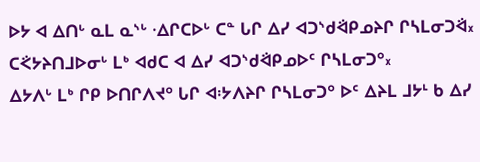ᐅᔭ ᐊ ᐃᑎᒡ ᓇᒪ ᓇᔅᒡ ᐎᒋᑕᐅᒡ ᑕᓐ ᒐᒋ ᐃᓯ ᐊᑐᔅᑯᐛᑭᓄᔨᒋ ᒋᓴᒪᓂᑐᐛ᙮ ᑕᑈᔭᔨᑎᒧᐅᓂᒡ ᒪᒃ ᐊᑯᑕ ᐊ ᐃᓯ ᐊᑐᔅᑯᐛᑭᓄᐅᑦ ᒋᓴᒪᓂᑐᐤ᙮
ᐃᔭᐱᒡ ᒪᒃ ᒋᑭ ᐅᑎᒋᐱᔪᐤ ᒐᒋ ᐊᔽᐱᔨᒋ ᒋᓴᒪᓂᑐᐤ ᐅᑦ ᐃᔨᒪ ᒧᔭᒻ ᑲ ᐃᓯ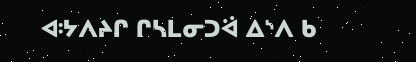ᐊᔽᐱᔨᒋ ᒋᓴᒪᓂᑐᐛ ᐃᔅᐱ ᑲ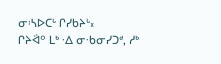ᓂᔄᐅᑕᒡ ᒋᓯᑲᔨᒡ᙮
ᒋᔨᐛᐤ ᒪᒃ ᐎ ᓂᐧᑲᓂᓯᑐᒄ, ᓱᒃ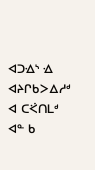ᐊᑐᐎᔅ ᐎ ᐊᔨᒋᑲᐳᐃᓱᒄ ᐊ ᑕᑈᑎᒪᒄ ᐊᓐ ᑲ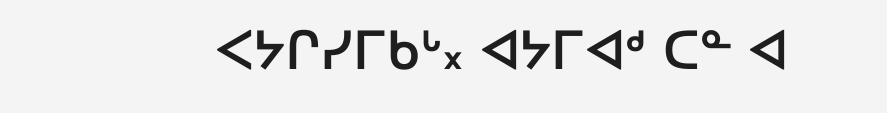ᐸᔭᒋᓯᒥᑲᒡ᙮ ᐊᔭᒥᐊᒄ ᑕᓐ ᐊ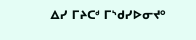ᐃᓯ ᒥᔨᑕᒄ ᒥᔅᑯᓯᐅᓂᔪᐤ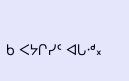ᑲ ᐸᔭᒋᓯᑦ ᐊᒐᐧᒄ᙮